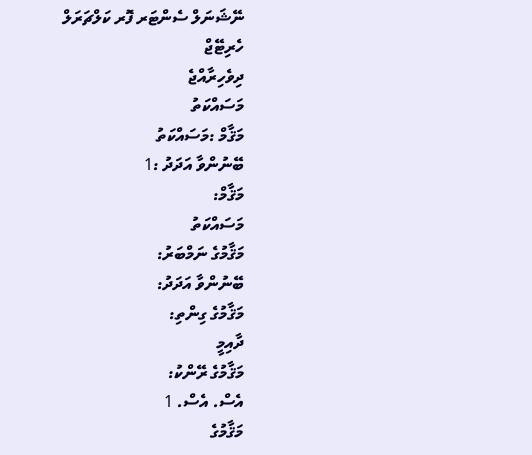ނޭޝަނަލް ސެންޓަރ ފޮރ ކަލްޗަރަލް ހެރިޓޭޖް
ދިވެހިރާއްޖެ
މަސައްކަތު
މަޤާމް :މަސައްކަތު
ބޭނުންވާ އަދަދު :1
މަޤާމް:
މަސައްކަތު
މަޤާމުގެ ނަމްބަރު:
ބޭނުންވާ އަދަދު:
މަޤާމުގެ ގިންތި:
ދާއިމީ
މަޤާމުގެ ރޭންކު:
އެސް. އެސް. 1
މަޤާމުގެ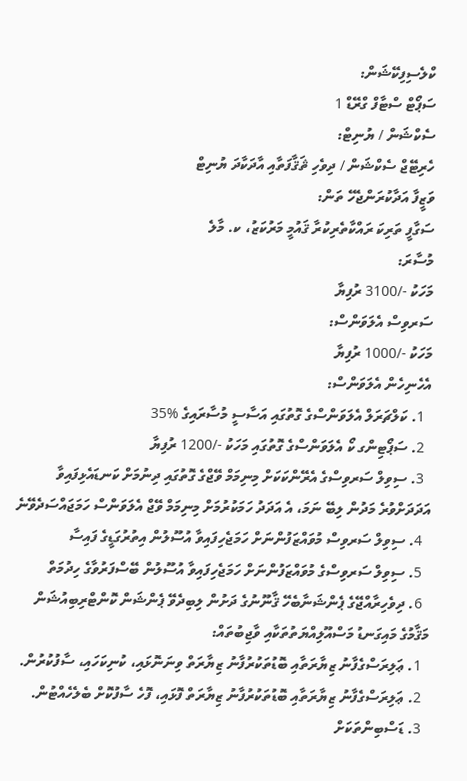ކްލެސިފިކޭޝަން:
ސަޕޯޓް ސްޓާފް ގްރޭޑް 1
ސެކްޝަން / ޔުނިޓް:
ހެރިޓޭޖް ސެކްޝަން / ދިވެހި ޘަޤާފަތާއި އާދަކާދަ ޔުނިޓް
ވަޒީފާ އަދާކުރަންޖެހޭ ތަން:
ސަގާފީ ތަރިކަ ރައްކާތެރިކުރާ ޤައުމީ މަރުކަޒު، ކ. މާލެ
މުސާރަ:
މަހަކު -/3100 ރުފިޔާ
ސަރވިސް އެލަވަންސް:
މަހަކު -/1000 ރުފިޔާ
އެހެނިހެން އެލަވަންސް:
  1. ކަލްޗަރަލް އެލަވަންސްގެ ގޮތުގައި އަސާސީ މުސާރައިގެ %35
  2. ސަޕޯޓިންގ ކޯ އެލަވަންސްގެ ގޮތުގައި މަހަކު -/1200 ރުފިޔާ
  3. ސިވިލް ސަރވިސްގެ އެރޭންކަކަށް މިނިމަމް ވޭޖްގެ ގޮތުގައި ދިނުމަށް ކަނޑައެޅިފައިވާ އަދަދަށްވުރެ މަދުން ލިބޭ ނަމަ، އެ އަދަދު ހަމަކުރުމަށް މިނިމަމް ވޭޖް އެލަވަންސް ހަމަޖައްސަދެވޭނެ
  4. ސިވިލް ސަރވިސް މުވައްޒަފުންނަށް ހަމަޖެހިފައިވާ އުސޫލުން އިތުރުގަޑީގެ ފައިސާ
  5. ސިވިލް ސަރވިސްގެ މުވައްޒަފުންނަށް ހަމަޖެހިފައިވާ އުސޫލުން ބޭސްފަރުވާގެ ހިދުމަތް
  6. ދިވެހިރާއްޖޭގެ ޕެންޝަނާބެހޭ ޤާނޫނުގެ ދަށުން ލިބިދެވޭ ޕެންޝަން ކޮންޓްރިބިއުޝަން
މަޤާމުގެ މައިގަނޑު މަސްއޫލިއްޔަތުތަކާއި ވާޖިބުތައް:
  1. ޢަލިރަސްގެފާނު ޒިޔާރަތާއި ބޮޑުތަކުރުފާނު ޒިޔާރަތް ވިނަނޮޅައި، ކުނިކަހައި، ސާފުކުރުން.
  2. ޢަލިރަސްގެފާނު ޒިޔާރަތާއި ބޮޑުތަކުރުފާނު ޒިޔާރަތް ފޮޅައި، ފޮހެ ސާފުކޮށް ބެލެހެއްޓުން.
  3. ޑަސްބިންތަކަށް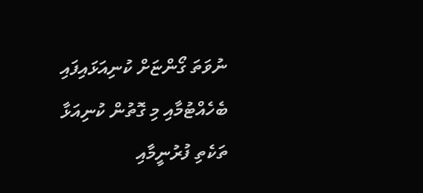ނުވަތަ ގޯންޏަށް ކުނިއަޅައިފައި ބެހެއްޓުމާއި މި ގޮތުން ކުނިއަޅާ ތަކެތި ފުރުނީމާއި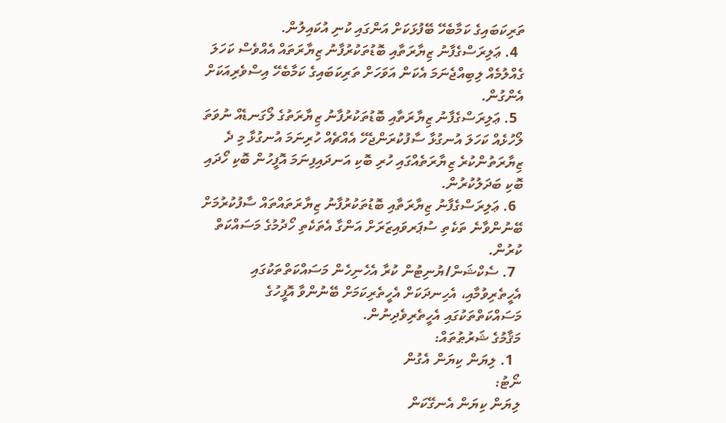ތަރިކަބައިގެ ކަމާބެހޭ ބޭފުޅަކަށް އަންގައި ކުނި އުކައިލުން.
  4. ޢަލިރަސްގެފާނު ޒިޔާރަތާއި ބޮޑުތަކުރުފާނު ޒިޔާރަތައް އެއްވެސް ކަހަލަ ގެއްލުމެއް ލިބިއްޖެނަމަ އެކަން އަވަހަށް ތަރިކަބައިގެ ކަމާބެހޭ އިސްވެރިއަކަށް އެންގުން.
  5. ޢަލިރަސްގެފާނު ޒިޔާރަތާއި ބޮޑުތަކުރުފާނު ޒިޔާރަތުގެ ލޯގަނޑެއް ނުވަތަ ލޯހުޅެއް ކަހަލަ އުނގުޅާ ސާފުކުރަންޖެހޭ އެއްޗެއް ހުރިނަމަ އުނގުޅާ މި ދެ ޒިޔާރަތުންކުރެ ޒިޔާރަތެއްގައި ހުރި ބޮކި އަނދައިފިނަމަ އޮފީހުން ބޮކި ހޯދައި ބޮކި ބަދަލުކުރުން.
  6. ޢަލިރަސްގެފާނު ޒިޔާރަތާއި ބޮޑުތަކުރުފާނު ޒިޔާރަތައްތައް ސާފުކުރުމަށް ބޭނުންވާނެ ތަކެތި ސުޕަރވައިޒަރަށް އަންގާ އެތަކެތި ހޯދުމުގެ މަސައްކަތް ކުރުން.
  7. ސެކްޝަން/ޔުނިޓުން ކުރާ އެހެނިހެން މަސައްކަތްތަކުގައި އެހީތެރިވުމާއި، އެހިނދަކަށް އެހީތެރިކަމަށް ބޭނުންވާ އޮފީހުގެ މަސައްކަތްތަކުގައި އެހީތެރިވެދިނުން.
މަޤާމުގެ ޝަރުޠުތައް:
  1. ލިޔަން ކިޔަން އެގުން
ނޯޓު:
ލިޔަން ކިޔަން އެނގޭކަން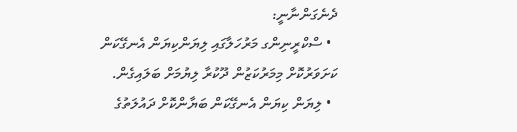ދެނެގަންނާނީ:
  • ސްކްރީނިންގ މަރުހަލާގައި ލިޔަންކިޔަން އެނގޭކަން ކަށަވަރުކޮށް މިމަރުކަޒުން ދޫކުރާ ލިޔުމަށް ބަލައިގެން.
  • ލިޔަން ކިޔަން އެނގޭކަން ބަޔާންކޮށް ދައުލަތުގެ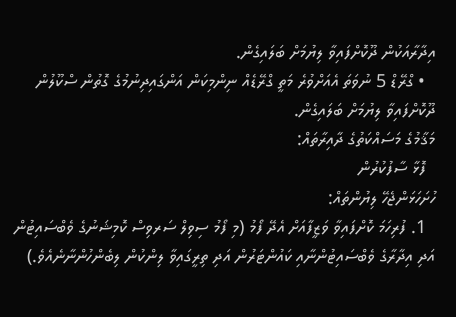އިދާރާއަކުން ދޫކޮށްފައިވާ ލިޔުމަށް ބަލައިގެން.
  • ގްރޭޑް 5 ނުވަތަ އެއަށްވުރެ މަތީ ގްރޭޑެއް ނިންމިކަން އަންގައިދިނުމުގެ ގޮތުން ސްކޫލުން ދޫކޮށްފައިވާ ލިޔުމަށް ބަލައިގެން.
މަޤާމުގެ މަސައްކަތުގެ ދާއިރާތައް:
  ފޮޅާ ސާފުކުރުން
ހުށަހަޅަންޖެހޭ ލިޔުންތައް:
  1. ފުރިހަމަ ކޮށްފައިވާ ވަޒީފާއަށް އެދޭ ފޯމު (މި ފޯމު ސިވިލް ސަރވިސް ކޮމިޝަނުގެ ވެބްސައިޓުން އަދި އިދާރާގެ ވެބްސައިޓުންނާއި ކައުންޓަރުން އަދި ތިރީގައިވާ ލިންކުން ލިބެންހުންނާނެއެވެ.)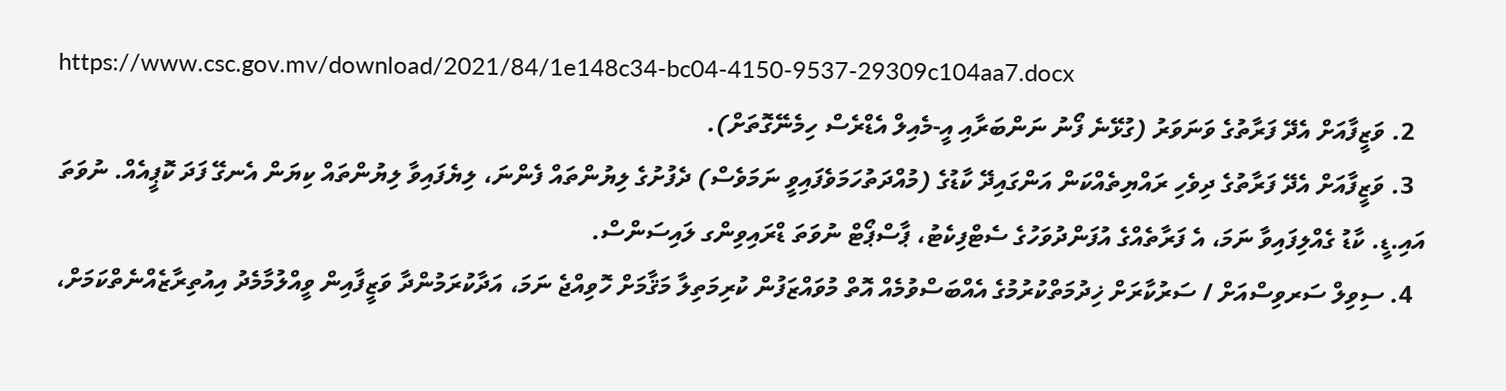https://www.csc.gov.mv/download/2021/84/1e148c34-bc04-4150-9537-29309c104aa7.docx
  2. ވަޒީފާއަށް އެދޭ ފަރާތުގެ ވަނަވަރު (ގުޅޭނެ ފޯނު ނަންބަރާއި އީ-މެއިލް އެޑްރެސް ހިމެނޭގޮތަށް).
  3. ވަޒީފާއަށް އެދޭ ފަރާތުގެ ދިވެހި ރައްޔިތެއްކަން އަންގައިދޭ ކާޑުގެ (މުއްދަތުހަމަވެފައިވީ ނަމަވެސް) ދެފުށުގެ ލިޔުންތައް ފެންނަ، ލިޔެފައިވާ ލިޔުންތައް ކިޔަން އެނގޭ ފަދަ ކޮޕީއެއް. ނުވަތަ އައި.ޑީ. ކާޑު ގެއްލިފައިވާ ނަމަ، އެ ފަރާތެއްގެ އުފަންދުވަހުގެ ސެޓްފިކެޓު، ޕާސްޕޯޓް ނުވަތަ ޑްރައިވިންގ ލައިސަންސް.
  4. ސިވިލް ސަރވިސްއަށް / ސަރުކާރަށް ޚިދުމަތްކުރުމުގެ އެއްބަސްވުމެއް އޮތް މުވައްޒަފުން ކުރިމަތިލާ މަޤާމަށް ހޮވިއްޖެ ނަމަ، އަދާކުރަމުންދާ ވަޒީފާއިން ވީއްލުމާމެދު އިއުތިރާޒެއްނެތްކަމަށް،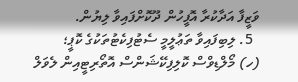ވަޒީފާ އަދާކުރާ އޮފީހުން ދޫކޮށްފައިވާ ލިޔުން.
  5. ލިބިފައިވާ ތަޢުލީމީ ސެޓުފިކެޓުތަކުގެ ކޮޕީ؛
(ހ) މޯލްޑިވްސް ކޮލިފިކޭޝަންސް އޮތޯރިޓީއިން ލެވަލް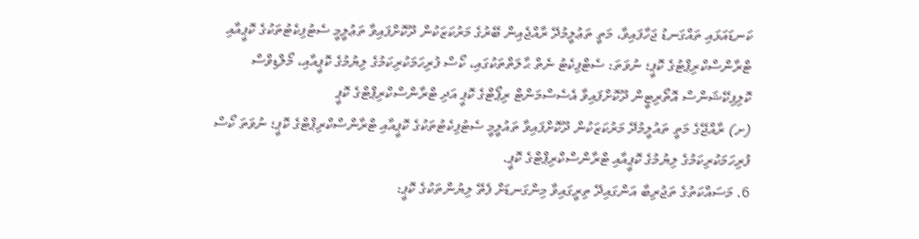ކަނޑައަޅައި ތައްގަނޑު ޖަހާފައިވާ، މަތީ ތަޢުލީމުދޭ ރާއްޖެއިން ބޭރުގެ މަރުކަޒަކުން ދޫކޮށްފައިވާ ތަޢުލީމީ ސެޓުފިކެޓުތަކުގެ ކޮޕީއާއި ޓްރާންސްކްރިޕްޓުގެ ކޮޕީ؛ ނުވަތަ: ސެޓްފިކެޓު ނެތް ޙާލަތްތަކުގައި، ކޯސް ފުރިހަމަކުރިކަމުގެ ލިޔުމުގެ ކޮޕީއާއި، މޯލްޑިވްސް ކޮލިފިކޭޝަންސް އޮތޯރިޓީން ދޫކޮށްފައިވާ އެސެސްމަންޓް ރިޕޯޓްގެ ކޮޕީ އަދި ޓްރާންސްކްރިޕްޓްގެ ކޮޕީ
(ށ) ރާއްޖޭގެ މަތީ ތައުލީމުދޭ މަރުކަޒަކުން ދޫކޮށްފައިވާ ތައުލީމީ ސެޓުފިކެޓުތަކުގެ ކޮޕީއާއި ޓްރާންސްކްރިޕްޓްގެ ކޮޕީ؛ ނުވަތަ ކޯސް ފުރިހަމަކުރިކަމުގެ ލިޔުމުގެ ކޮޕީއާއި ޓްރާންސްކްރިޕްޓްގެ ކޮޕީ.
6. މަސައްކަތުގެ ތަޖުރިބާ އަންގައިދޭ ތިރީގައިވާ މިންގަނޑަށް ފެތޭ ލިޔުންތަކުގެ ކޮޕީ: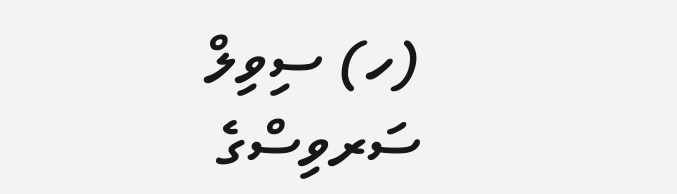(ހ) ސިވިލް ސަރވިސްގެ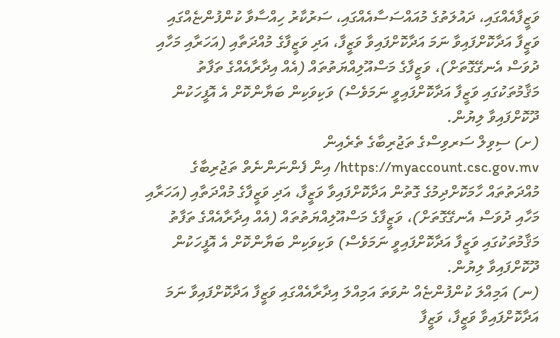ވަޒީފާއެއްގައި، ދައުލަތުގެ މުއައްސަސާއެއްގައި، ސަރުކާރު ހިއްސާވާ ކުންފުންޏެއްގައި ވަޒީފާ އަދާކޮށްފައިވާ ނަމަ އަދާކޮށްފައިވާ ވަޒީފާ، އަދި ވަޒީފާގެ މުއްދަތާއި (އަހަރާއި މަހާއި ދުވަސް އެނގޭގޮތަށް)، ވަޒީފާގެ މަސްއޫލިއްޔަތުތައް (އެއް އިދާރާއެއްގެ ތަފާތު މަޤާމުތަކުގައި ވަޒީފާ އަދާކޮށްފައިވީ ނަމަވެސް) ވަކިވަކިން ބަޔާންކޮށް އެ އޮފީހަކުން ދޫކޮށްފައިވާ ލިޔުން.
(ށ) ސިވިލް ސަރވިސްގެ ތަޖުރިބާގެ ތެރެއިން https://myaccount.csc.gov.mv/ އިން ފެންނަންނެތް ތަޖުރިބާގެ މުއްދަތުތައް ހާމަކޮށްދިމުގެ ގޮތުން އަދާކޮށްފައިވާ ވަޒީފާ، އަދި ވަޒީފާގެ މުއްދަތާއި (އަހަރާއި މަހާއި ދުވަސް އެނގޭގޮތަށް)، ވަޒީފާގެ މަސްއޫލިއްޔަތުތައް (އެއް އިދާރާއެއްގެ ތަފާތު މަޤާމުތަކުގައި ވަޒީފާ އަދާކޮށްފައިވީ ނަމަވެސް) ވަކިވަކިން ބަޔާންކޮށް އެ އޮފީހަކުން ދޫކޮށްފައިވާ ލިޔުން.
(ނ) އަމިއްލަ ކުންފުންޏެއް ނުވަތަ އަމިއްލަ އިދާރާއެއްގައި ވަޒީފާ އަދާކޮށްފައިވާ ނަމަ އަދާކޮށްފައިވާ ވަޒީފާ، ވަޒީފާ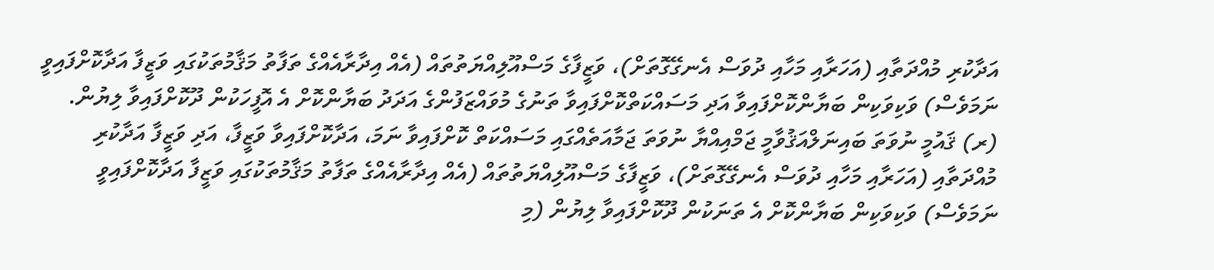އަދާކުރި މުއްދަތާއި (އަހަރާއި މަހާއި ދުވަސް އެނގޭގޮތަށް)، ވަޒީފާގެ މަސްއޫލިއްޔަތުތައް (އެއް އިދާރާއެއްގެ ތަފާތު މަޤާމުތަކުގައި ވަޒީފާ އަދާކޮށްފައިވީ ނަމަވެސް) ވަކިވަކިން ބަޔާންކޮށްފައިވާ އަދި މަސައްކަތްކޮށްފައިވާ ތަނުގެ މުވައްޒަފުންގެ އަދަދު ބަޔާންކޮށް އެ އޮފީހަކުން ދޫކޮށްފައިވާ ލިޔުން.
(ރ) ޤައުމީ ނުވަތަ ބައިނަލްއަޤުވާމީ ޖަމްއިއްޔާ ނުވަތަ ޖަމާއަތެއްގައި މަސައްކަތް ކޮށްފައިވާ ނަމަ، އަދާކޮށްފައިވާ ވަޒީފާ، އަދި ވަޒީފާ އަދާކުރި މުއްދަތާއި (އަހަރާއި މަހާއި ދުވަސް އެނގޭގޮތަށް)، ވަޒީފާގެ މަސްއޫލިއްޔަތުތައް (އެއް އިދާރާއެއްގެ ތަފާތު މަޤާމުތަކުގައި ވަޒީފާ އަދާކޮށްފައިވީ ނަމަވެސް) ވަކިވަކިން ބަޔާންކޮށް އެ ތަނަކުން ދޫކޮށްފައިވާ ލިޔުން (މި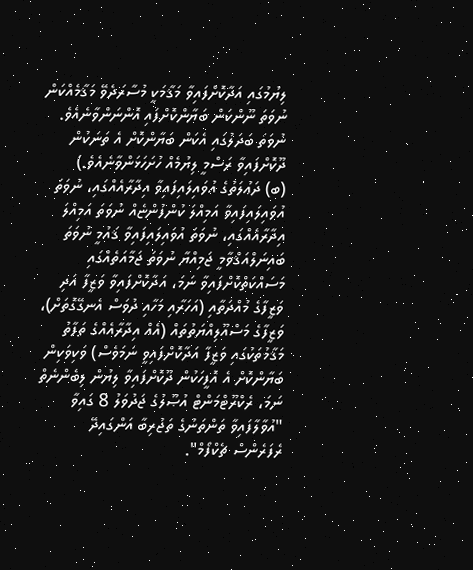ލިޔުމުގައި އަދާކޮށްފައިވާ މަޤާމަކީ މުސާރަދެވޭ މަޤާމެއްކަން ނުވަތަ ނޫންކަން ބަޔާންކޮށްފައި އޮންނަންވާނެއެވެ. ނުވަތަ ބަދަލުގައި އެކަން ބަޔާންކޮށް އެ ތަނަކުން ދޫކޮށްފައިވާ ރަސްމީ ލިޔުމެއް ހުށަހަޅަންވާނެއެވެ.)
(ބ) ދަޢުލަތުގެ އުވައިލައިފައިވާ އިދާރާއެއްގައި، ނުވަތަ އުވައިލައިފައިވާ އަމިއްލަ ކުންފުންޏެއް ނުވަތަ އަމިއްލަ އިދާރާއެއްގައި، ނުވަތަ އުވައިލައިފައިވާ ޤައުމީ ނުވަތަ ބައިނަލްއަޤްވާމީ ޖަމިއްޔާ ނުވަތަ ޖަމާއަތެއްގައި މަސައްކަތްކޮށްފައިވާ ނަމަ، އަދާކޮށްފައިވާ ވަޒީފާ އަދި ވަޒީފާގެ މުއްދަތާއި (އަހަރާއި މަހާއި ދުވަސް އެނގޭގޮތަށް)، ވަޒީފާގެ މަސްއޫލިއްޔަތުތައް (އެއް އިދާރާއެއްގެ ތަފާތު މަޤާމުތަކުގައި ވަޒީފާ އަދާކޮށްފައިވީ ނަމަވެސް) ވަކިވަކިން ބަޔާންކޮށް އެ އޮފީހަކުން ދޫކޮށްފައިވާ ލިޔުން ލިބެންނެތް ނަމަ، ރެކްރޫޓްމަންޓް އުޞޫލުގެ ޖަދުވަލު 8 ގައިވާ "އުވާލާފައިވާ ތަންތަނުގެ ތަޖުރިބާ އަންގައިދޭ ރެފަރެންސް ޗެކްފޯމް".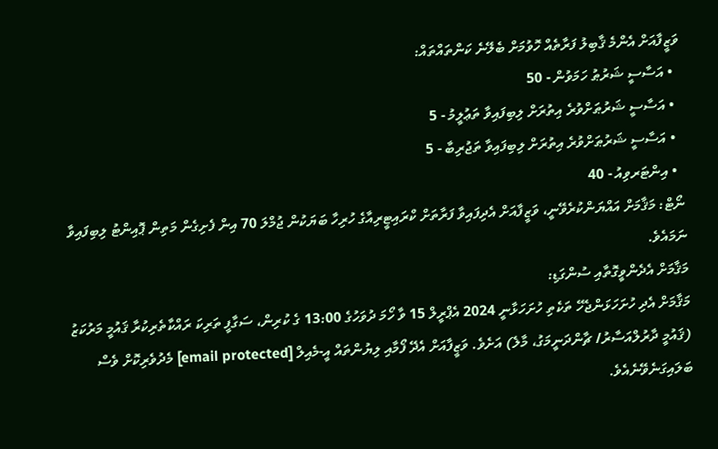ވަޒީފާއަށް އެންމެ ޤާބިލު ފަރާތެއް ހޮވުމަށް ބެލޭނެ ކަންތައްތައް:
  • އަސާސީ ޝަރުޠު ހަމަވުން - 50
  • އަސާސީ ޝަރުޠަށްވުރެ އިތުރަށް ލިބިފައިވާ ތަޢުލީމު - 5
  • އަސާސީ ޝަރުޠަށްވުރެ އިތުރަށް ލިބިފައިވާ ތަޖުރިބާ - 5
  • އިންޓަރވިއު - 40
ނޯޓް: މަޤާމަށް އައްޔަންކުރެވޭނީ، ވަޒީފާއަށް އެދިފައިވާ ފަރާތަށް ކްރައިޓީރިއާގެ ހުރިހާ ބަޔަކުން ޖުމްލަ 70 އިން ފެށިގެން މަތިން ޕޮއިންޓު ލިބިފައިވާ ނަމައެވެ.
މަޤާމަށް އެދެންވީގޮތާއި ސުންގަޑި:
މަޤާމަށް އެދި ހުށަހަޅަންޖެހޭ ތަކެތި ހުށަހަޅާނީ 2024 އެޕްރީލް 15 ވާ ހޯމަ ދުވަހުގެ 13:00 ގެ ކުރިން، ސަގާފީ ތަރިކަ ރައްކާތެރިކުރާ ޤައުމީ މަރުކަޒު (ޤައުމީ ދާރުލްއަސާރު/ ޗާންދަނީމަގު، މާލެ) އަށެވެ. ވަޒީފާއަށް އެދޭ ފޯމާއި ލިޔުންތައް އީ-މެއިލް [email protected] މެދުވެރިކޮށް ވެސް ބަލައިގަނެވޭނެއެވެ.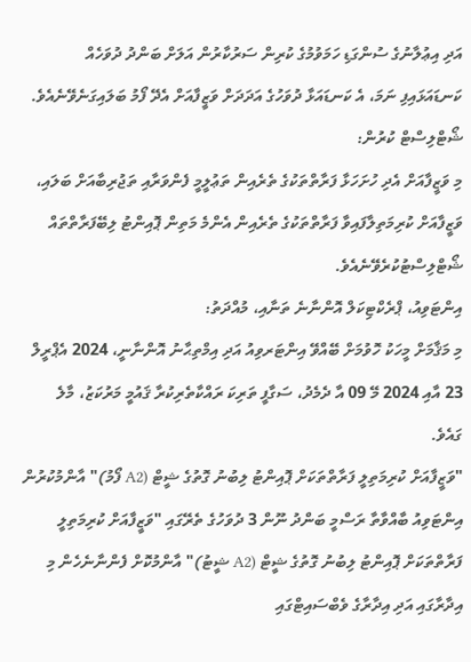އަދި އިޢުލާނުގެ ސުންގަޑި ހަމަވުމުގެ ކުރިން ސަރުކާރުން އަލަށް ބަންދު ދުވަހެއް ކަނޑައަޅައިފި ނަމަ، އެ ކަނޑައަޅާ ދުވަހުގެ އަދަދަށް ވަޒީފާއަށް އެދޭ ފޯމު ބަލައިގަނެވޭނެއެވެ.
ޝޯޓްލިސްޓް ކުރުން:
މި ވަޒީފާއަށް އެދި ހުށަހަޅާ ފަރާތްތަކުގެ ތެރެއިން ތަޢުލީމީ ފެންވަރާއި ތަޖުރިބާއަށް ބަލައި، ވަޒީފާއަށް ކުރިމަތިލާފައިވާ ފަރާތްތަކުގެ ތެރެއިން އެންމެ މަތިން ޕޮއިންޓު ލިބޭފަރާތްތައް ޝޯޓްލިސްޓުކުރެވޭނެއެވެ.
އިންޓަވިއު، ޕްރެކްޓިކަލް އޮންނާނެ ތަނާއި، މުއްދަތު:
މި މަޤާމަށް މީހަކު ހޮވުމަށް ބޭއްވޭ އިންޓަރވިއު އަދި އިމްތިޙާނު އޮންނާނީ، 2024 އެޕްރީލް 23 އާއި 2024 މޭ 09 އާ ދެމެދު، ސަގާފީ ތަރިކަ ރައްކާތެރިކުރާ ޤައުމީ މަރުކަޒު، މާލެ ގައެވެ.
"ވަޒީފާއަށް ކުރިމަތިލީ ފަރާތްތަކަށް ޕޮއިންޓު ލިބުނު ގޮތުގެ ޝީޓް (A2 ފޯމު)" އާންމުކުރުން
އިންޓަވިއު ބާއްވާތާ ރަސްމީ ބަންދު ނޫން 3 ދުވަހުގެ ތެރޭގައި "ވަޒީފާއަށް ކުރިމަތިލީ ފަރާތްތަކަށް ޕޮއިންޓު ލިބުނު ގޮތުގެ ޝީޓް (A2 ޝީޓު)" އާންމުކޮށް ފެންނާނެހެން މި އިދާރާގައި އަދި އިދާރާގެ ވެބްސައިޓްގައި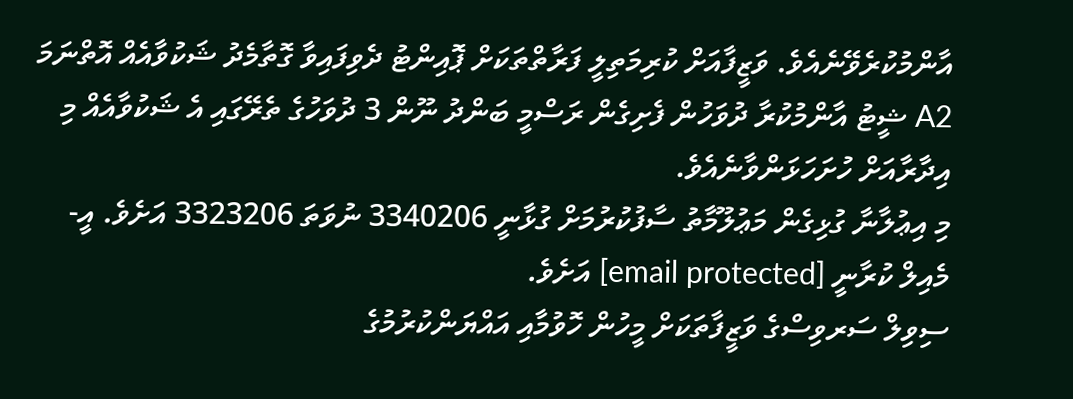އާންމުކުރެވޭނެއެވެ. ވަޒީފާއަށް ކުރިމަތިލީ ފަރާތްތަކަށް ޕޮއިންޓު ދެވިފައިވާ ގޮތާމެދު ޝަކުވާއެއް އޮތްނަމަ A2 ޝީޓު އާންމުކުރާ ދުވަހުން ފެށިގެން ރަސްމީ ބަންދު ނޫން 3 ދުވަހުގެ ތެރޭގައި އެ ޝަކުވާއެއް މި އިދާރާއަށް ހުށަހަޅަންވާނެއެވެ.
މި އިޢުލާނާ ގުޅިގެން މަޢުލޫމާތު ސާފުކުރުމަށް ގުޅާނީ 3340206 ނުވަތަ 3323206 އަށެވެ. އީ-މެއިލް ކުރާނީ [email protected] އަށެވެ.
ސިވިލް ސަރވިސްގެ ވަޒީފާތަކަށް މީހުން ހޮވުމާއި އައްޔަންކުރުމުގެ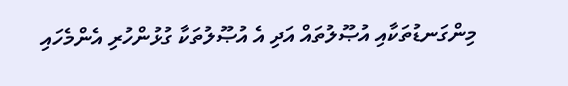މިންގަނޑުތަކާއި އުޞޫލުތައް އަދި އެ އުޞޫލުތަކާ ގުޅުންހުރި އެންމެހައި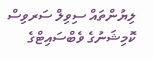ލިޔުންތައް ސިވިލް ސަރވިސް ކޮމިޝަނުގެ ވެބްސައިޓްގެ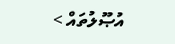އުޞޫލުތައް >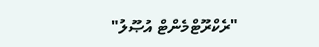"ރެކްރޫޓްމެންޓް އުޞޫލު"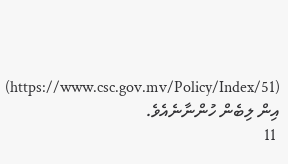(https://www.csc.gov.mv/Policy/Index/51) އިން ލިބެން ހުންނާނެއެވެ.
 11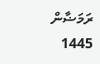ރަމަޟާން 1445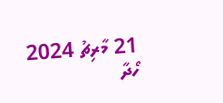21 މާރިޗު 2024
ހޯދާ